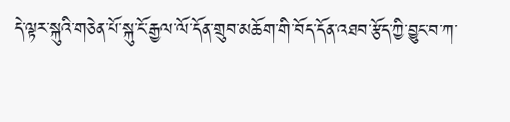དེ་ལྟར་སྐུའི་གཅེན་པོ་སྐུ་ངོ་རྒྱལ་ལོ་དོན་གྲུབ་མཆོག་གི་བོད་དོན་འཐབ་རྩོད་ཀྱི་བྱུང་བ་ཀ་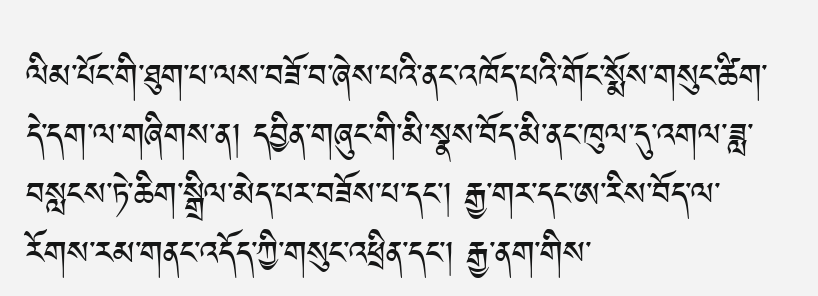ལིམ་པོང་གི་ཐུག་པ་ལས་བཟོ་བ་ཞེས་པའི་ནང་འཁོད་པའི་གོང་སྨོས་གསུང་ཚིག་དེ་དག་ལ་གཞིགས་ན། དབྱིན་གཞུང་གི་མི་སྣས་བོད་མི་ནང་ཁུལ་དུ་འགལ་ཟླ་བསླངས་ཏེ་ཆིག་སྒྲིལ་མེད་པར་བཟོས་པ་དང་། རྒྱ་གར་དང་ཨ་རིས་བོད་ལ་རོགས་རམ་གནང་འདོད་ཀྱི་གསུང་འཕྲིན་དང་། རྒྱ་ནག་གིས་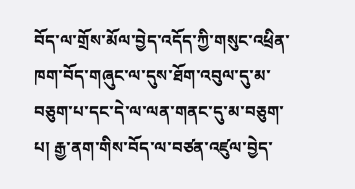བོད་ལ་གྲོས་མོལ་བྱེད་འདོད་ཀྱི་གསུང་འཕྲིན་ཁག་བོད་གཞུང་ལ་དུས་ཐོག་འབུལ་དུ་མ་བཅུག་པ་དང་དེ་ལ་ལན་གནང་དུ་མ་བཅུག་པ། རྒྱ་ནག་གིས་བོད་ལ་བཙན་འཛུལ་བྱེད་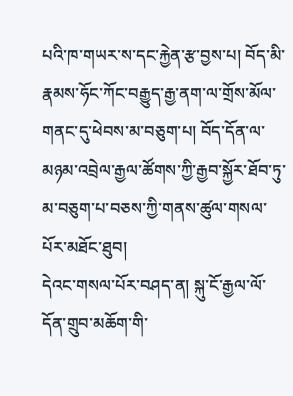པའི་ཁ་གཡར་ས་དང་རྐྱེན་རྩ་བྱས་པ། བོད་མི་རྣམས་ཧོང་ཀོང་བརྒྱུད་རྒྱ་ནག་ལ་གྲོས་མོལ་གནང་དུ་ཕེབས་མ་བཅུག་པ། བོད་དོན་ལ་མཉམ་འབྲེལ་རྒྱལ་ཚོགས་ཀྱི་རྒྱབ་སྐྱོར་ཐོབ་ཏུ་མ་བཅུག་པ་བཅས་ཀྱི་གནས་ཚུལ་གསལ་པོར་མཐོང་ཐུབ།
དེའང་གསལ་པོར་བཤད་ན། སྐུ་ངོ་རྒྱལ་ལོ་དོན་གྲུབ་མཆོག་གི་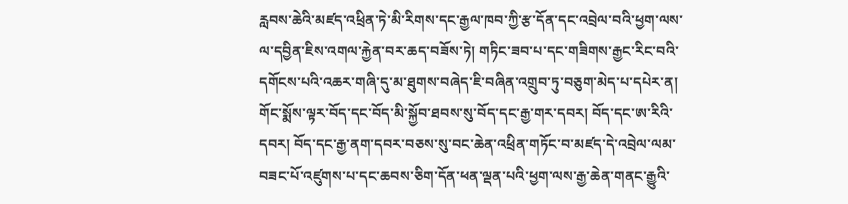རླབས་ཆེའི་མཛད་འཕྲིན་ཏེ་མི་རིགས་དང་རྒྱལ་ཁབ་ཀྱི་རྩ་དོན་དང་འབྲེལ་བའི་ཕྱག་ལས་ལ་དབྱིན་ཇིས་འགལ་རྐྱེན་བར་ཆད་བཟོས་ཏེ། གཏིང་ཟབ་པ་དང་གཟིགས་རྒྱང་རིང་བའི་དགོངས་པའི་འཆར་གཞི་དུ་མ་ཐུགས་བཞེད་ཇི་བཞིན་འགྲུབ་ཏུ་བཅུག་མེད་པ་དཔེར་ན། གོང་སྨོས་ལྟར་བོད་དང་བོད་མི་སྐྱོབ་ཐབས་སུ་བོད་དང་རྒྱ་གར་དབར། བོད་དང་ཨ་རིའི་དབར། བོད་དང་རྒྱ་ནག་དབར་བཅས་སུ་བང་ཆེན་འཕྲིན་གཏོང་བ་མཛད་དེ་འབྲེལ་ལམ་བཟང་པོ་འཛུགས་པ་དང་ཆབས་ཅིག་དོན་ཕན་ལྡན་པའི་ཕྱག་ལས་རྒྱ་ཆེན་གནང་རྒྱུའི་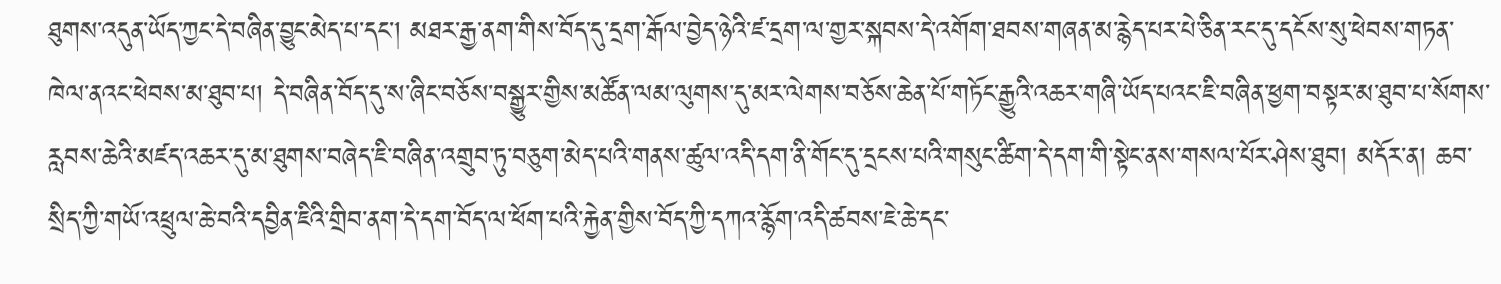ཐུགས་འདུན་ཡོད་ཀྱང་དེ་བཞིན་བྱུང་མེད་པ་དང་། མཐར་རྒྱ་ནག་གིས་བོད་དུ་དྲག་རྒོལ་བྱེད་ཉེའི་ཛ་དྲག་ལ་གྱར་སྐབས་དེ་འགོག་ཐབས་གཞན་མ་རྙེད་པར་པེ་ཅིན་རང་དུ་དངོས་སུ་ཕེབས་གཏན་ཁེལ་ནའང་ཕེབས་མ་ཐུབ་པ། དེ་བཞིན་བོད་དུ་ས་ཞིང་བཅོས་བསྒྱུར་གྱིས་མཚོན་ལམ་ལུགས་དུ་མར་ལེགས་བཅོས་ཆེན་པོ་གཏོང་རྒྱུའི་འཆར་གཞི་ཡོད་པའང་ཇི་བཞིན་ཕྱག་བསྟར་མ་ཐུབ་པ་སོགས་རླབས་ཆེའི་མཛད་འཆར་དུ་མ་ཐུགས་བཞེད་ཇི་བཞིན་འགྲུབ་ཏུ་བཅུག་མེད་པའི་གནས་ཚུལ་འདི་དག་ནི་གོང་དུ་དྲངས་པའི་གསུང་ཚིག་དེ་དག་གི་སྟེང་ནས་གསལ་པོར་ཤེས་ཐུབ། མདོར་ན། ཆབ་སྲིད་ཀྱི་གཡོ་འཕྲུལ་ཆེ་བའི་དབྱིན་ཇིའི་གྲིབ་ནག་དེ་དག་བོད་ལ་ཕོག་པའི་རྐྱེན་གྱིས་བོད་ཀྱི་དཀའ་རྙོག་འདི་ཚབས་ཇེ་ཆེ་དང་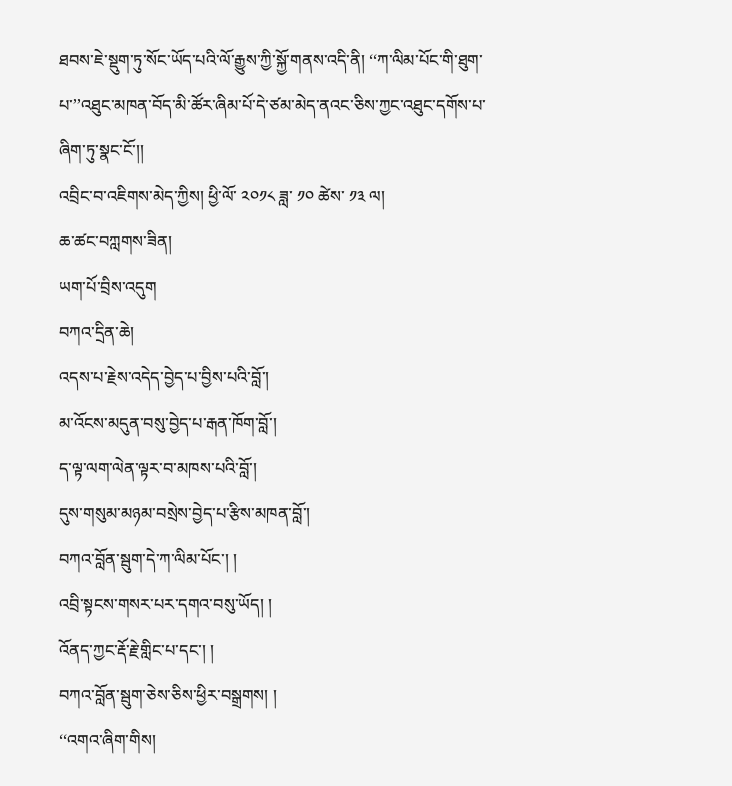ཐབས་ཇེ་སྡུག་ཏུ་སོང་ཡོད་པའི་ལོ་རྒྱུས་ཀྱི་སྐྱོ་གནས་འདི་ནི། ‘‘ཀ་ལིམ་པོང་གི་ཐུག་པ་’’འཐུང་མཁན་བོད་མི་ཚོར་ཞིམ་པོ་དེ་ཙམ་མེད་ནའང་ཅིས་ཀྱང་འཐུང་དགོས་པ་ཞིག་ཏུ་སྣང་ངོ་།།
འབྲིང་བ་འཇིགས་མེད་ཀྱིས། ཕྱི་ལོ་ ༢༠༡༨ ཟླ་ ༡༠ ཚེས་ ༡༣ ལ།
ཆ་ཚང་བཀླགས་ཟིན།
ཡག་པོ་བྲིས་འདུག
བཀའ་དྲིན་ཆེ།
འདས་པ་རྗེས་འདེད་བྱེད་པ་བྱིས་པའི་བློ་།
མ་འོངས་མདུན་བསུ་བྱེད་པ་རྒན་ཁོག་བློ་།
ད་ལྟ་ལག་ལེན་ལྟར་བ་མཁས་པའི་བློ་།
དུས་གསུམ་མཉམ་བསྲེས་བྱེད་པ་རྩིས་མཁན་བློ་།
བཀའ་བློན་སྦུག་དེ་ཀ་ལིམ་པོང་། །
འབྲི་སྟངས་གསར་པར་དགའ་བསུ་ཡོད། །
འོནད་ཀྱང་རྡོ་རྗེ་གླིང་པ་དང་། །
བཀའ་བློན་སྦུག་ཅེས་ཅིས་ཕྱིར་བསྒྲགས། །
‘‘འགའ་ཞིག་གིས།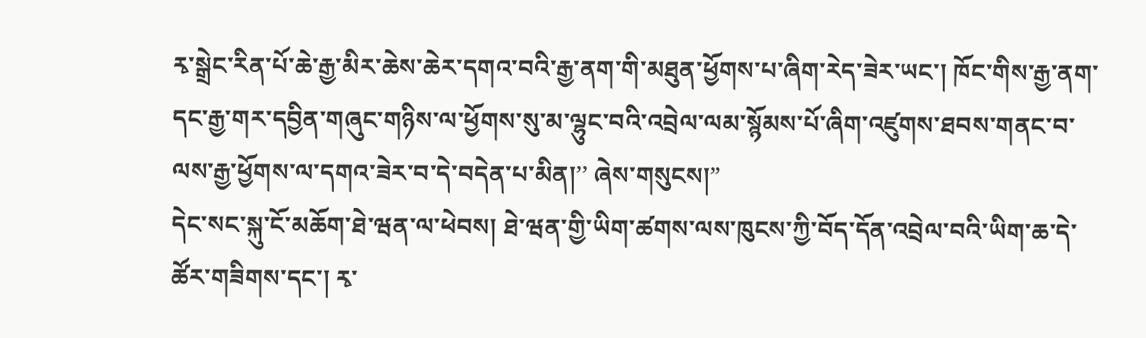རྭ་སྒྲེང་རིན་པོ་ཆེ་རྒྱ་མིར་ཆེས་ཆེར་དགའ་བའི་རྒྱ་ནག་གི་མཐུན་ཕྱོགས་པ་ཞིག་རེད་ཟེར་ཡང་། ཁོང་གིས་རྒྱ་ནག་དང་རྒྱ་གར་དབྱིན་གཞུང་གཉིས་ལ་ཕྱོགས་སུ་མ་ལྷུང་བའི་འབྲེལ་ལམ་སྙོམས་པོ་ཞིག་འཛུགས་ཐབས་གནང་བ་ལས་རྒྱ་ཕྱོགས་ལ་དགའ་ཟེར་བ་དེ་བདེན་པ་མིན།’’ ཞེས་གསུངས།”
དེང་སང་སྐུ་ངོ་མཆོག་ཐེ་ཝན་ལ་ཕེབས། ཐེ་ཝན་གྱི་ཡིག་ཚགས་ལས་ཁུངས་ཀྱི་བོད་དོན་འབྲེལ་བའི་ཡིག་ཆ་དེ་ཚོར་གཟིགས་དང་། རྭ་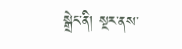སྒྲེང་ནི། སྔར་ནས་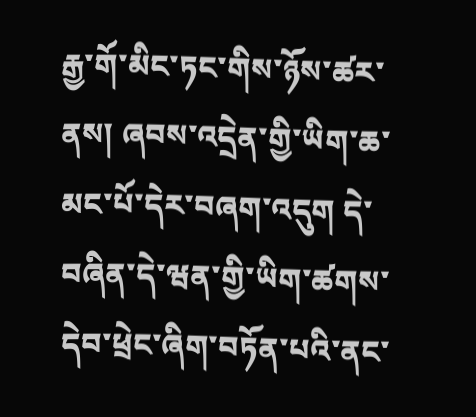རྒྱ་གོ་མིང་ཏང་གིས་ཉོས་ཚར་ནས། ཞབས་འདྲེན་གྱི་ཡིག་ཆ་མང་པོ་དེར་བཞག་འདུག དེ་བཞིན་དེ་ཝན་གྱི་ཡིག་ཚགས་དེབ་ཕྲེང་ཞིག་བཏོན་པའི་ནང་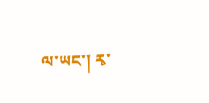ལ་ཡང་། རྭ་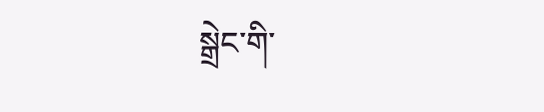སྒྲེང་གི་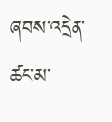ཞབས་འདྲེན་ཚང་མ་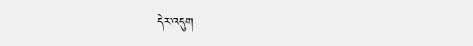དེར་འདུག